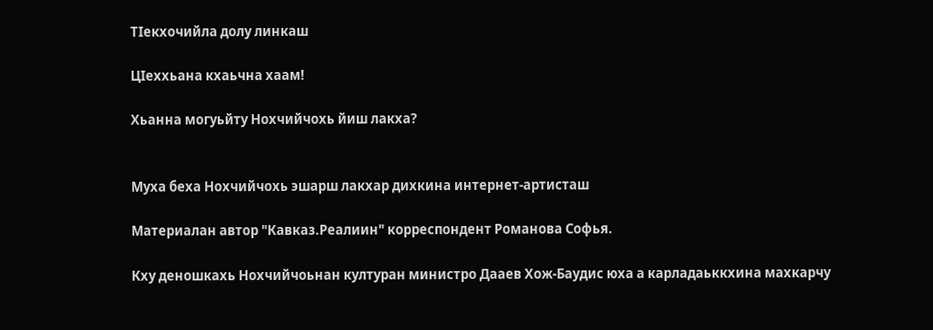ТIекхочийла долу линкаш

ЦIеххьана кхаьчна хаам!

Хьанна могуьйту Нохчийчохь йиш лакха?


Муха беха Нохчийчохь эшарш лакхар дихкина интернет-артисташ

Материалан автор "Кавказ.Реалиин" корреспондент Романова Софья.

Кху деношкахь Нохчийчоьнан културан министро Дааев Хож-Баудис юха а карладаьккхина махкарчу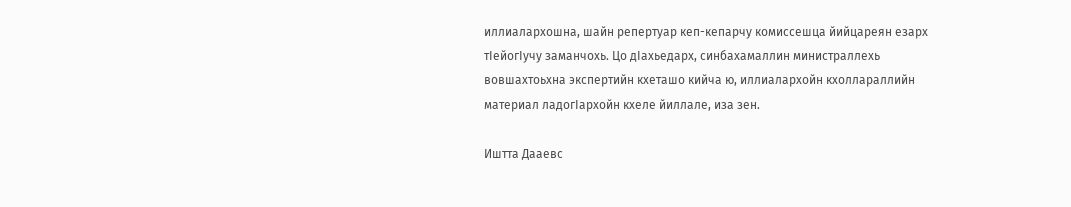иллиалархошна, шайн репертуар кеп-кепарчу комиссешца йийцареян езарх тIейогIучу заманчохь. Цо дIахьедарх, синбахамаллин министраллехь вовшахтоьхна экспертийн кхеташо кийча ю, иллиалархойн кхоллараллийн материал ладогIархойн кхеле йиллале, иза зен.

Иштта Дааевс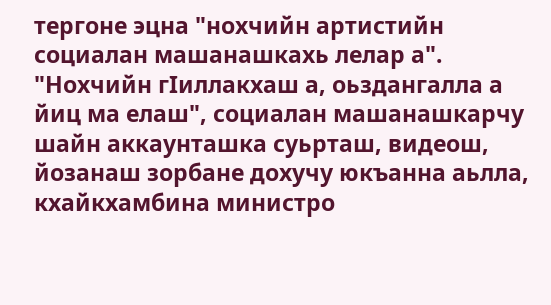тергоне эцна "нохчийн артистийн социалан машанашкахь лелар а". "Нохчийн гIиллакхаш а, оьздангалла а йиц ма елаш", социалан машанашкарчу шайн аккаунташка суьрташ, видеош, йозанаш зорбане дохучу юкъанна аьлла, кхайкхамбина министро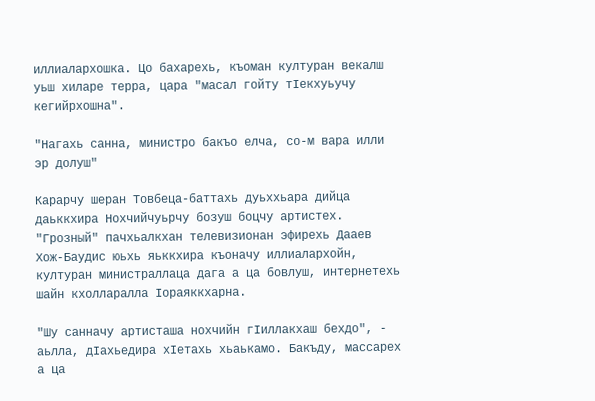иллиалархошка. Цо бахарехь, къоман културан векалш уьш хиларе терра, цара "масал гойту тIекхуьучу кегийрхошна".

"Нагахь санна, министро бакъо елча, со-м вара илли эр долуш"

Карарчу шеран Товбеца-баттахь дуьххьара дийца даьккхира Нохчийчуьрчу бозуш боцчу артистех. "Грозный" пачхьалкхан телевизионан эфирехь Дааев Хож-Баудис юьхь яьккхира къоначу иллиалархойн, културан министраллаца дага а ца бовлуш, интернетехь шайн кхолларалла Iораяккхарна.

"Шу санначу артисташа нохчийн гIиллакхаш бехдо", - аьлла, дIахьедира хIетахь хьаькамо. Бакъду, массарех а ца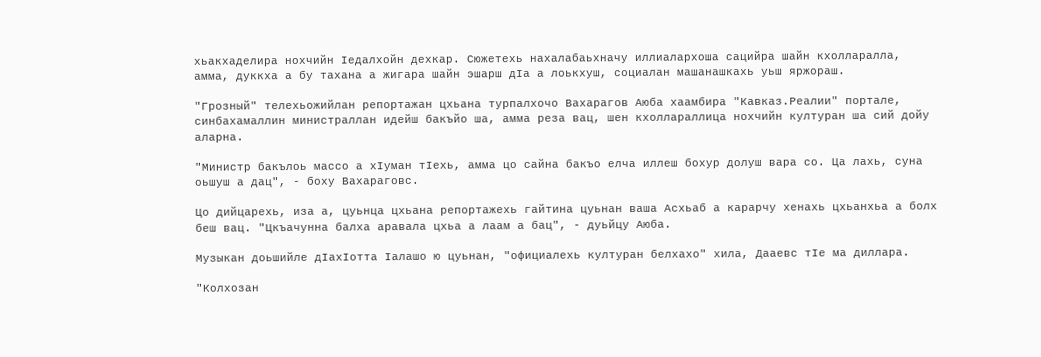хьакхаделира нохчийн Iедалхойн дехкар. Сюжетехь нахалабаьхначу иллиалархоша сацийра шайн кхолларалла, амма, дуккха а бу тахана а жигара шайн эшарш дIа а лоькхуш, социалан машанашкахь уьш яржораш.

"Грозный" телехьожийлан репортажан цхьана турпалхочо Вахарагов Аюба хаамбира "Кавказ.Реалии" портале, синбахамаллин министраллан идейш бакъйо ша, амма реза вац, шен кхоллараллица нохчийн културан ша сий дойу аларна.

"Министр бакълоь массо а хIуман тIехь, амма цо сайна бакъо елча иллеш бохур долуш вара со. Ца лахь, суна оьшуш а дац", - боху Вахараговс.

Цо дийцарехь, иза а, цуьнца цхьана репортажехь гайтина цуьнан ваша Асхьаб а карарчу хенахь цхьанхьа а болх беш вац. "Цкъачунна балха аравала цхьа а лаам а бац", - дуьйцу Аюба.

Музыкан доьшийле дIахIотта Iалашо ю цуьнан, "официалехь културан белхахо" хила, Дааевс тIе ма диллара.

"Колхозан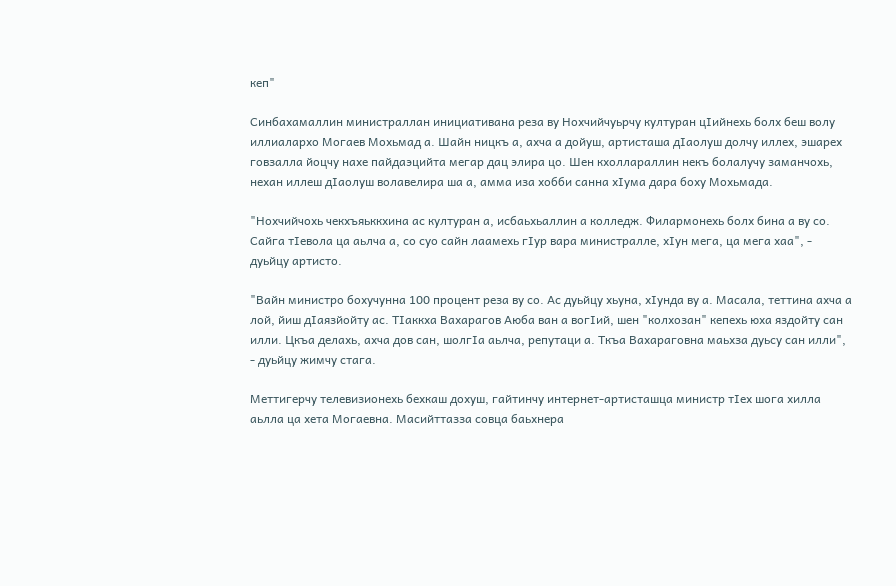кеп"

Синбахамаллин министраллан инициативана реза ву Нохчийчуьрчу културан цIийнехь болх беш волу иллиалархо Могаев Мохьмад а. Шайн ницкъ а, ахча а дойуш, артисташа дIаолуш долчу иллех, эшарех говзалла йоцчу нахе пайдаэцийта мегар дац элира цо. Шен кхоллараллин некъ болалучу заманчохь, нехан иллеш дIаолуш волавелира ша а, амма иза хобби санна хIума дара боху Мохьмада.

"Нохчийчохь чекхъяьккхина ас културан а, исбаьхьаллин а колледж. Филармонехь болх бина а ву со. Сайга тIевола ца аьлча а, со суо сайн лаамехь гIур вара министралле, хIун мега, ца мега хаа", - дуьйцу артисто.

"Вайн министро бохучунна 100 процент реза ву со. Ас дуьйцу хьуна, хIунда ву а. Масала, теттина ахча а лой, йиш дIаязйойту ас. ТIаккха Вахарагов Аюба ван а вогIий, шен "колхозан" кепехь юха яздойту сан илли. Цкъа делахь, ахча дов сан, шолгIа аьлча, репутаци а. Ткъа Вахараговна маьхза дуьсу сан илли", - дуьйцу жимчу стага.

Меттигерчу телевизионехь бехкаш дохуш, гайтинчу интернет-артисташца министр тIех шога хилла аьлла ца хета Могаевна. Масийттазза совца баьхнера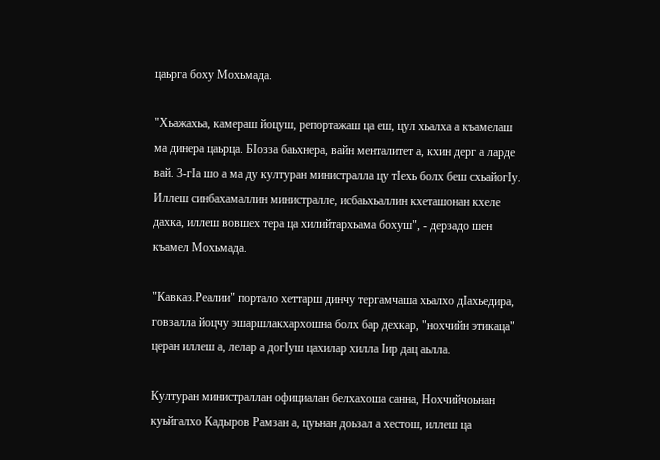цаьрга боху Мохьмада.

"Хьажахьа, камераш йоцуш, репортажаш ца еш, цул хьалха а къамелаш ма динера цаьрца. БIозза баьхнера, вайн менталитет а, кхин дерг а ларде вай. 3-гIа шо а ма ду културан министралла цу тIехь болх беш схьайогIу. Иллеш синбахамаллин министралле, исбаьхьаллин кхеташонан кхеле дахка, иллеш вовшех тера ца хилийтархьама бохуш", - дерзадо шен къамел Мохьмада.

"Кавказ.Реалии" портало хеттарш динчу тергамчаша хьалхо дIахьедира, говзалла йоцчу эшаршлакхархошна болх бар дехкар, "нохчийн этикаца" церан иллеш а, лелар а догIуш цахилар хилла Iир дац аьлла.

Културан министраллан официалан белхахоша санна, Нохчийчоьнан куьйгалхо Кадыров Рамзан а, цуьнан доьзал а хестош, иллеш ца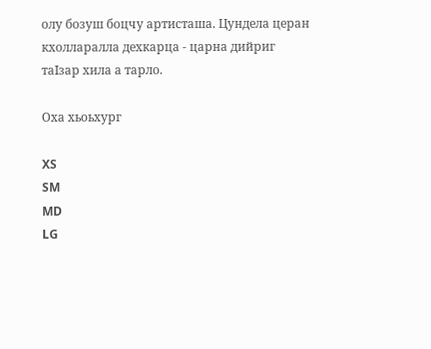олу бозуш боцчу артисташа. Цундела церан кхолларалла дехкарца - царна дийриг таIзар хила а тарло.

Оха хьоьхург

XS
SM
MD
LG